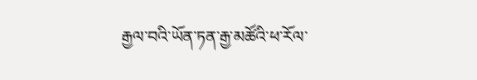རྒྱལ་བའི་ཡོན་ཏན་རྒྱ་མཚོའི་ཕ་རོལ་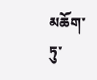མཆོག་ཏུ་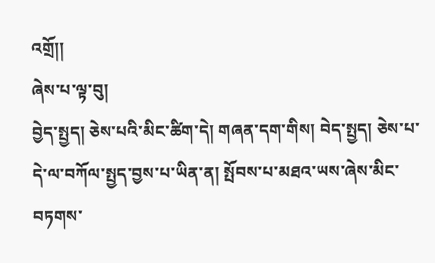འགྲོ།།
ཞེས་པ་ལྟ་བུ།
བྱེད་སྤྱད། ཅེས་པའི་མིང་ཚིག་དེ། གཞན་དག་གིས། བེད་སྤྱད། ཅེས་པ་དེ་ལ་བཀོལ་སྤྱད་བྱས་པ་ཡིན་ན། སྤོབས་པ་མཐའ་ཡས་ཞེས་མིང་བཏགས་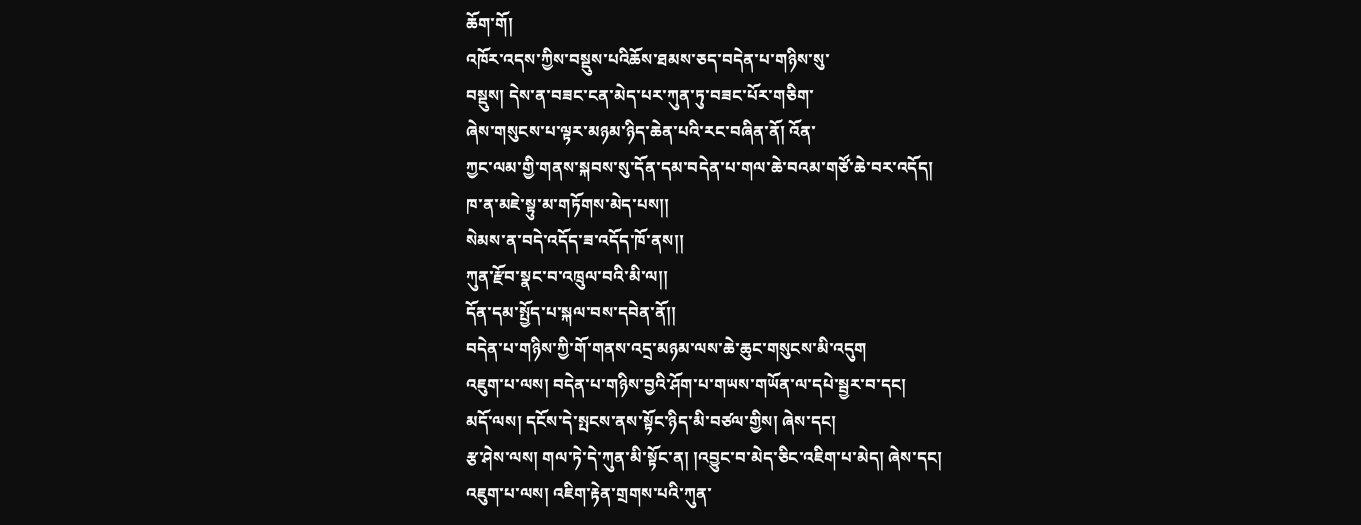ཆོག་གོ།
འཁོར་འདས་ཀྱིས་བསྡུས་པའིཆོས་ཐམས་ཅད་བདེན་པ་གཉིས་སུ་
བསྡུས། དེས་ན་བཟང་ངན་མེད་པར་ཀུན་ཏུ་བཟང་པོར་གཅིག་
ཞེས་གསུངས་པ་ལྟར་མཉམ་ཉིད་ཆེན་པའི་རང་བཞིན་ནོ། འོན་
ཀྱང་ལམ་གྱི་གནས་སྐབས་སུ་དོན་དམ་བདེན་པ་གལ་ཆེ་བའམ་གཙོ་ཆེ་བར་འདོད།
ཁ་ན་མཇེ་སྟུ་མ་གཏོགས་མེད་པས།།
སེམས་ན་བདེ་འདོད་ཟ་འདོད་ཁོ་ནས།།
ཀུན་རྫོབ་སྣང་བ་འཁྲུལ་བའི་མི་ལ།།
དོན་དམ་སྤྱོད་པ་སྐལ་བས་དབེན་ནོ།།
བདེན་པ་གཉིས་ཀྱི་གོ་གནས་འདྲ་མཉམ་ལས་ཆེ་ཆུང་གསུངས་མི་འདུག
འཇུག་པ་ལས། བདེན་པ་གཉིས་བྱའི་ཤོག་པ་གཡས་གཡོན་ལ་དཔེ་སྦྱར་བ་དང།
མདོ་ལས། དངོས་དེ་སྤངས་ནས་སྟོང་ཉིད་མི་བཙལ་གྱིས། ཞེས་དང།
རྩ་ཤེས་ལས། གལ་ཏེ་དེ་ཀུན་མི་སྟོང་ན། །འབྱུང་བ་མེད་ཅིང་འཇིག་པ་མེད། ཞེས་དང།
འཇུག་པ་ལས། འཇིག་རྟེན་གྲགས་པའི་ཀུན་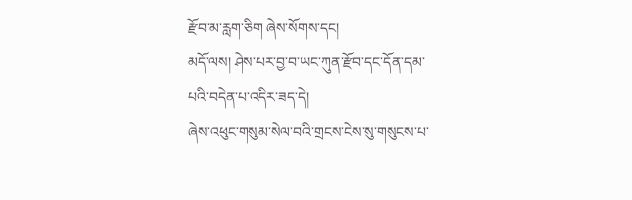རྫོབ་མ་རླག་ཅིག ཞེས་སོགས་དང།
མདོ་ལས། ཤེས་པར་བྱ་བ་ཡང་ཀུན་རྫོབ་དང་དོན་དམ་པའི་བདེན་པ་འདིར་ཟད་དེ།
ཞེས་འཕུང་གསུམ་སེལ་བའི་གྲངས་ངེས་སུ་གསུངས་པ་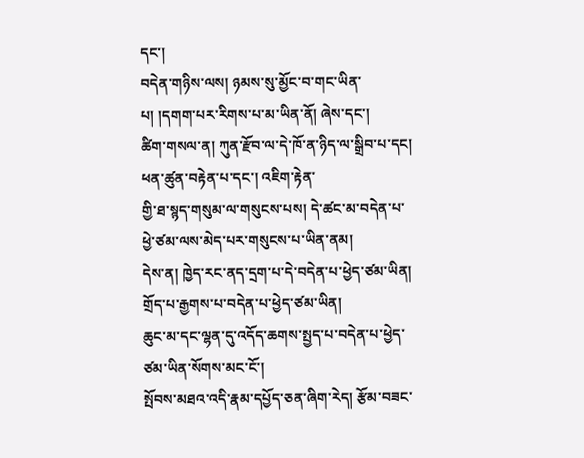དང་།
བདེན་གཉིས་ལས། ཉམས་སུ་མྱོང་བ་གང་ཡིན་པ། །དགག་པར་རིགས་པ་མ་ཡིན་ནོ། ཞེས་དང་།
ཚིག་གསལ་ན། ཀུན་རྫོབ་ལ་དེ་ཁོ་ན་ཉིད་ལ་སྒྲིབ་པ་དང། ཕན་ཚུན་བརྟེན་པ་དང་། འཇིག་རྟེན་
གྱི་ཐ་སྙད་གསུམ་ལ་གསུངས་པས། དེ་ཚང་མ་བདེན་པ་ཕྱེ་ཙམ་ལས་མེད་པར་གསུངས་པ་ཡིན་ནམ།
དེས་ན། ཁྱེད་རང་ནད་དྲག་པ་དེ་བདེན་པ་ཕྱེད་ཙམ་ཡིན། གྲོད་པ་རྒྱགས་པ་བདེན་པ་ཕྱེད་ཙམ་ཡིན།
ཆུང་མ་དང་ལྷན་དུ་འདོད་ཆགས་སྤྱད་པ་བདེན་པ་ཕྱེད་ཙམ་ཡིན་སོགས་མང་ངོ་།
སྤོབས་མཐའ་འདི་རྣམ་དཔྱོད་ཅན་ཞིག་རེད། རྩོམ་བཟང་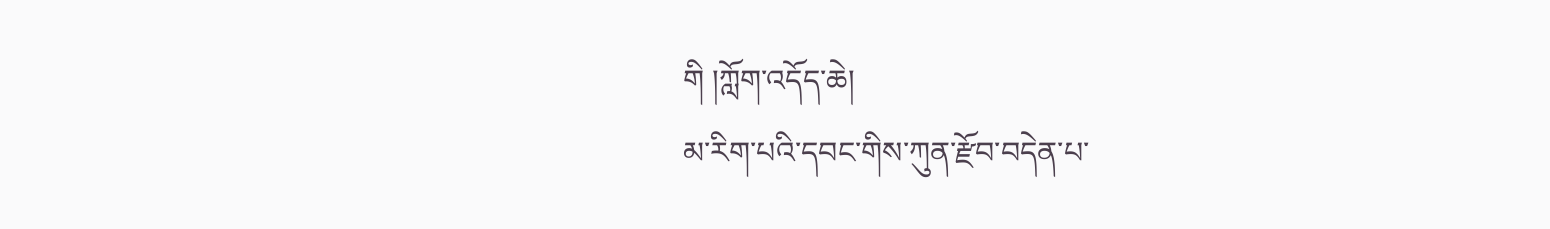གི །ཀློག་འདོད་ཆེ།
མ་རིག་པའི་དབང་གིས་ཀུན་རྫོབ་བདེན་པ་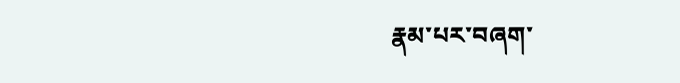རྣམ་པར་བཞག་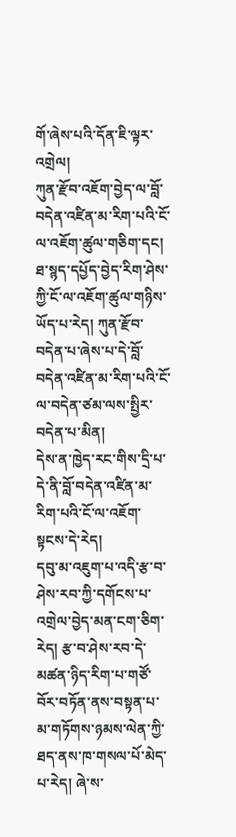གོ་ཞེས་པའི་དོན་ཇི་ལྟར་འགྲེལ།
ཀུན་རྫོབ་འཇོག་བྱེད་ལ་བློ་བདེན་འཛིན་མ་རིག་པའི་ངོ་ལ་འཇོག་ཚུལ་གཅིག་དང། ཐ་སྙད་དཔྱོད་བྱེད་རིག་ཤེས་ཀྱི་ངོ་ལ་འཇོག་ཚུལ་གཉིས་ཡོད་པ་རེད། ཀུན་རྫོབ་བདེན་པ་ཞེས་པ་དེ་བློ་བདེན་འཛིན་མ་རིག་པའི་ངོ་ལ་བདེན་ཙམ་ལས་སྤྱིར་བདེན་པ་མིན།
དེས་ན་ཁྱེད་རང་གིས་དྲི་པ་དེ་ནི་བློ་བདེན་འཛིན་མ་རིག་པའི་ངོ་ལ་འཇོག་སྟངས་དེ་རེད།
དབུ་མ་འཇུག་པ་འདི་རྩ་བ་ཤེས་རབ་ཀྱི་དགོངས་པ་འགྲེལ་བྱེད་མན་ངག་ཅིག་རེད། རྩ་བ་ཤེས་རབ་དེ་མཚན་ཉིད་རིག་པ་གཙོ་བོར་བཏོན་ནས་བསྟན་པ་མ་གཏོགས་ཉམས་ལེན་ཀྱི་ཐད་ནས་ཁ་གསལ་པོ་མེད་པ་རེད། ཞེ་ས་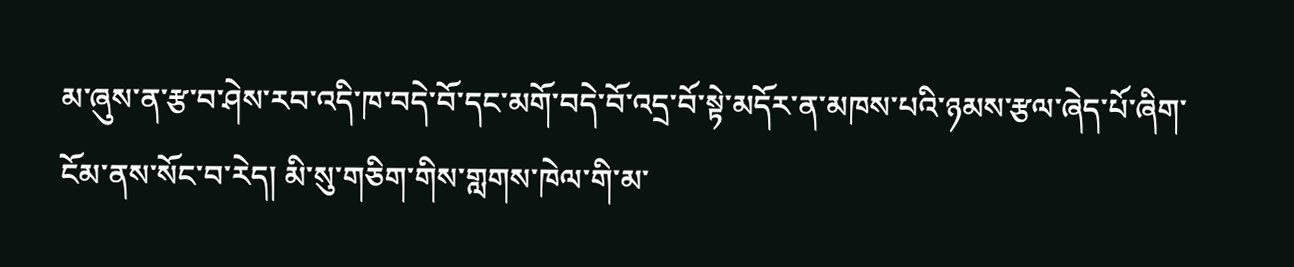མ་ཞུས་ན་རྩ་བ་ཤེས་རབ་འདི་ཁ་བདེ་བོ་དང་མགོ་བདེ་བོ་འདྲ་བོ་སྟེ་མདོར་ན་མཁས་པའི་ཉམས་རྩལ་ཞེད་པོ་ཞིག་ངོམ་ནས་སོང་བ་རེད། མི་སུ་གཅིག་གིས་གླགས་ཁེལ་གི་མ་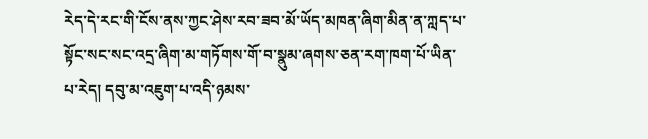རེད་དེ་རང་གི་ངོས་ནས་ཀྱང་ཤེས་རབ་ཟབ་མོ་ཡོད་མཁན་ཞིག་མིན་ན་ཀླད་པ་སྟོང་སང་སང་འདྲ་ཞིག་མ་གཏོགས་གོ་བ་སྣུམ་ཞགས་ཅན་རག་ཁག་པོ་ཡིན་པ་རེད། དབུ་མ་འཇུག་པ་འདི་ཉམས་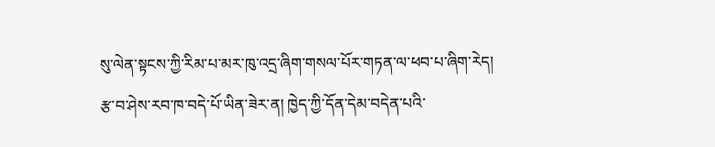སུ་ལེན་སྟངས་ཀྱི་རིམ་པ་མར་ཁུ་འདྲ་ཞིག་གསལ་པོར་གཏན་ལ་ཕབ་པ་ཞིག་རེད།
རྩ་བ་ཤེས་རབ་ཁ་བདེ་པོ་ཡིན་ཟེར་ན། ཁྱེད་ཀྱི་དོན་དེམ་བདེན་པའི་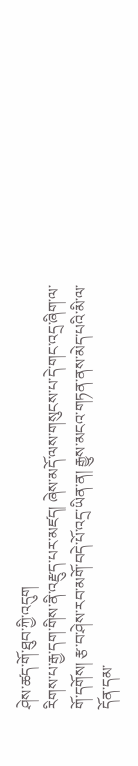ཤེས་ཚད་གོ་ཐུབ་ཀྱི་འདུག
རིགས་པ་རྒྱ་དག་གིས་ནི་འརྫུད་པར་མཛད། ཞེས་མདོ་ལས་གསུངས་པ་དེ་གང་འདྲ་ཞིག་ལ་
གོ་དགོས། རྩ་བ་ཤེས་རབ་མགོ་བདེ་པོ་འདྲ་ཡིན་ན། རྒྱུས་མངའ་གཏན་ནས་མེད་པའི་མི་ལ་
དོན་དམ་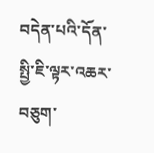བདེན་པའི་དོན་སྤྱི་ཇི་ལྟར་འཆར་བཅུག་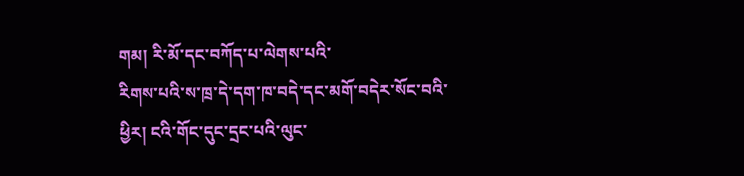གམ། རི་མོ་དང་བཀོད་པ་ལེགས་པའི་
རིགས་པའི་ས་ཁྲ་དེ་དག་ཁ་བདེ་དང་མགོ་བདེར་སོང་བའི་ཕྱིར། ངའི་གོང་དུང་དྲང་པའི་ལུང་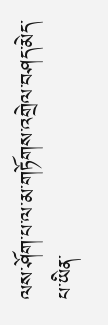ལས་ཤོག་པ་ལ་མ་གཏོགས་འགྲེལ་བཤད་མེད་པ་ཡིན་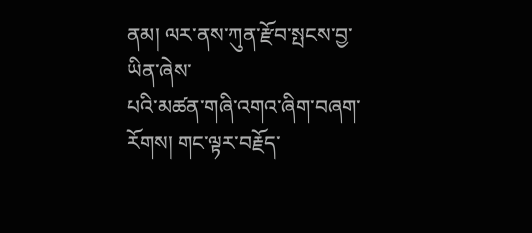ནམ། ལར་ནས་ཀུན་རྫོབ་སྤངས་བྱ་ཡིན་ཞེས་
པའི་མཚན་གཞི་འགའ་ཞིག་བཞག་རོགས། གང་ལྟར་བརྗོད་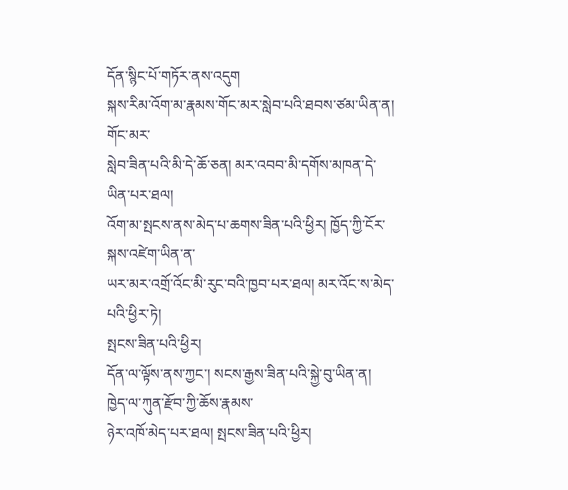དོན་སྙིང་པོ་གཏོར་ནས་འདུག
སྐས་རིམ་འོག་མ་རྣམས་གོང་མར་སླེབ་པའི་ཐབས་ཙམ་ཡིན་ན། གོང་མར་
སླེབ་ཟིན་པའི་མི་དེ་ཆོ་ཅན། མར་འབབ་མི་དགོས་མཁན་དེ་ཡིན་པར་ཐལ།
འོག་མ་སྤངས་ནས་མེད་པ་ཆགས་ཟིན་པའི་ཕྱིར། ཁྱོད་ཀྱི་ངོར་སྐས་འཛེག་ཡིན་ན་
ཡར་མར་འགྲོ་འོང་མི་རུང་བའི་ཁྱབ་པར་ཐལ། མར་འོང་ས་མེད་པའི་ཕྱིར་ཏེ།
སྤངས་ཟིན་པའི་ཕྱིར།
དོན་ལ་ལྟོས་ནས་ཀྱང་། སངས་རྒྱས་ཟིན་པའི་སྐྱེ་བུ་ཡིན་ན། ཁྱེད་ལ་ཀུན་རྫོབ་ཀྱི་ཆོས་རྣམས་
ཉེར་འཁོ་མེད་པར་ཐལ། སྤངས་ཟིན་པའི་ཕྱིར།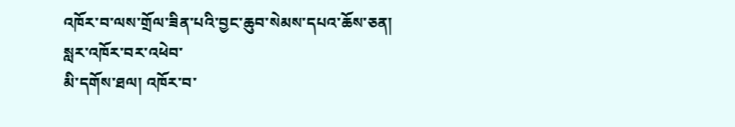འཁོར་བ་ལས་གྲོལ་ཟིན་པའི་བྱང་ཆུབ་སེམས་དཔའ་ཆོས་ཅན། སླར་འཁོར་བར་འཕེབ་
མི་དགོས་ཐལ། འཁོར་བ་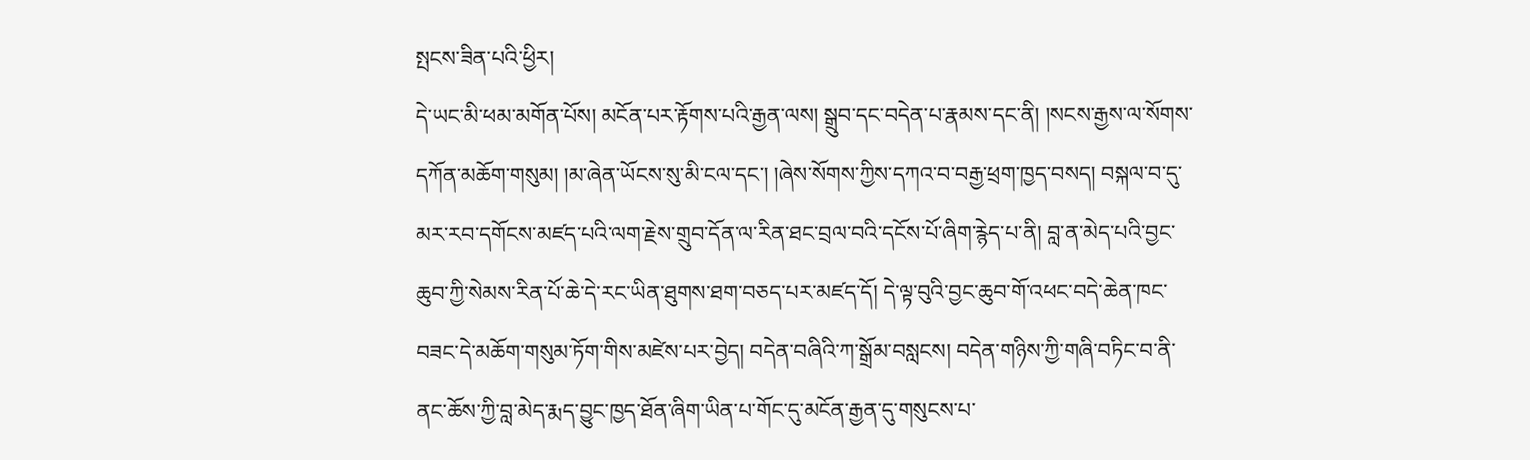སྤངས་ཟིན་པའི་ཕྱིར།
དེ་ཡང་མི་ཕམ་མགོན་པོས། མངོན་པར་རྟོགས་པའི་རྒྱན་ལས། སྒྲུབ་དང་བདེན་པ་རྣམས་དང་ནི། །སངས་རྒྱས་ལ་སོགས་དཀོན་མཆོག་གསུམ། །མ་ཞེན་ཡོངས་སུ་མི་ངལ་དང་། །ཞེས་སོགས་ཀྱིས་དཀའ་བ་བརྒྱ་ཕྲག་ཁྱད་བསད། བསྐལ་བ་དུ་མར་རབ་དགོངས་མཛད་པའི་ལག་རྗེས་གྲུབ་དོན་ལ་རིན་ཐང་བྲལ་བའི་དངོས་པོ་ཞིག་རྙེད་པ་ནི། བླ་ན་མེད་པའི་བྱང་ཆུབ་ཀྱི་སེམས་རིན་པོ་ཆེ་དེ་རང་ཡིན་ཐུགས་ཐག་བཅད་པར་མཛད་དོ། དེ་ལྟ་བུའི་བྱང་ཆུབ་གོ་འཕང་བདེ་ཆེན་ཁང་བཟང་དེ་མཆོག་གསུམ་ཏོག་གིས་མཛེས་པར་བྱེད། བདེན་བཞིའི་ཀ་སྒྲོམ་བསླངས། བདེན་གཉིས་ཀྱི་གཞི་བཏིང་བ་ནི་ནང་ཆོས་ཀྱི་བླ་མེད་རྨད་བྱུང་ཁྱད་ཐོན་ཞིག་ཡིན་པ་གོང་དུ་མངོན་རྒྱན་དུ་གསུངས་པ་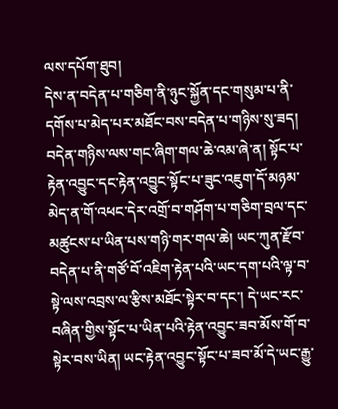ལས་དཔོག་ཐུབ།
དེས་ན་བདེན་པ་གཅིག་ནི་ཉུང་སྐྱོན་དང་གསུམ་པ་ནི་དགོས་པ་མེད་པར་མཐོང་བས་བདེན་པ་གཉིས་སུ་ཟད། བདེན་གཉིས་ལས་གང་ཞིག་གལ་ཆེ་འམ་ཞེ་ན། སྟོང་པ་རྟེན་འབྱུང་དང་རྟེན་འབྱུང་སྟོང་པ་ཟུང་འཇུག་དོ་མཉམ་མེད་ན་གོ་འཕང་དེར་འགྲོ་བ་གཤོག་པ་གཅིག་བྲལ་དང་མཚུངས་པ་ཡིན་པས་གཉི་གར་གལ་ཆེ། ཡང་ཀུན་རྫོབ་བདེན་པ་ནི་གཙོ་བོ་འཇིག་རྟེན་པའི་ཡང་དག་པའི་ལྟ་བ་སྟེ་ལས་འབྲས་ལ་རྩིས་མཐོང་སྟེར་བ་དང་། དེ་ཡང་རང་བཞིན་གྱིས་སྟོང་པ་ཡིན་པའི་རྟེན་འབྱུང་ཟབ་མོས་གོ་བ་སྟེར་བས་ཡིན། ཡང་རྟེན་འབྱུང་སྟོང་པ་ཟབ་མོ་དེ་ཡང་རྒྱུ་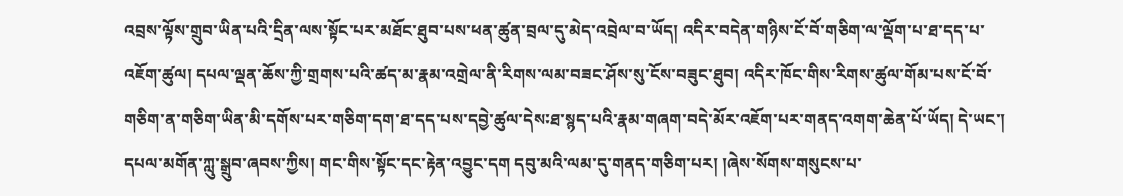འབྲས་ལྟོས་གྲུབ་ཡིན་པའི་དྲིན་ལས་སྟོང་པར་མཐོང་ཐུབ་པས་ཕན་ཚུན་བྲལ་དུ་མེད་འབྲེལ་བ་ཡོད། འདིར་བདེན་གཉིས་ངོ་བོ་གཅིག་ལ་ལྡོག་པ་ཐ་དད་པ་འཇོག་ཚུལ། དཔལ་ལྡན་ཆོས་ཀྱི་གྲགས་པའི་ཚད་མ་རྣམ་འགྲེལ་ནི་རིགས་ལམ་བཟང་ཤོས་སུ་ངོས་བཟུང་ཐུབ། འདིར་ཁོང་གིས་རིགས་ཚུལ་གོམ་པས་ངོ་བོ་གཅིག་ན་གཅིག་ཡིན་མི་དགོས་པར་གཅིག་དག་ཐ་དད་པས་དབྱེ་ཚུལ་དེས࿒ཐ་སྙད་པའི་རྣམ་གཞག་བདེ་མོར་འཇོག་པར་གནད་འགག་ཆེན་པོ་ཡོད། དེ་ཡང་། དཔལ་མགོན་ཀླུ་སྒྲུབ་ཞབས་ཀྱིས། གང་གིས་སྟོང་དང་རྟེན་འབྱུང་དག དབུ་མའི་ལམ་དུ་གནད་གཅིག་པར། །ཞེས་སོགས་གསུངས་པ་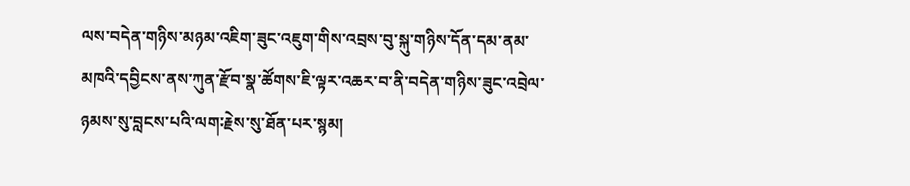ལས་བདེན་གཉིས་མཉམ་འཇིག་ཟུང་འཇུག་གིས་འབྲས་བུ་སྐུ་གཉིས་དོན་དམ་ནམ་མཁའི་དབྱིངས་ནས་ཀུན་རྫོབ་སྣ་ཚོགས་ཇི་ལྟར་འཆར་བ་ནི་བདེན་གཉིས་ཟུང་འབྲེལ་ཉམས་སུ་བླངས་པའི་ལག࿒རྗེས་སུ་ཐོན་པར་སྙམ།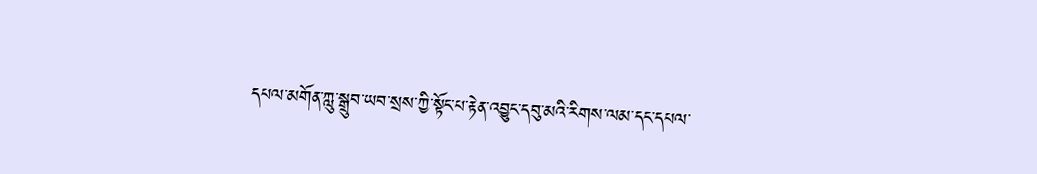དཔལ་མགོན་ཀླུ་སྒྲུབ་ཡབ་སྲས་ཀྱི་སྟོང་པ་རྟེན་འབྱུང་དབུ་མའི་རིགས་ལམ་དང་དཔལ་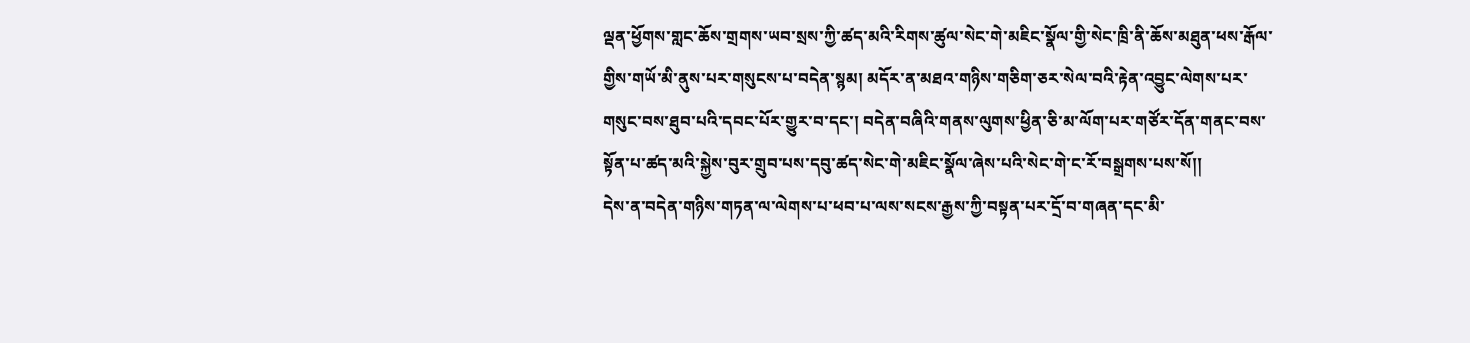ལྡན་ཕྱོགས་གླང་ཆོས་གྲགས་ཡབ་སྲས་ཀྱི་ཚད་མའི་རིགས་ཚུལ་སེང་གེ་མཇིང་སྣོལ་གྱི་སེང་ཁྲི་ནི་ཆོས་མཐུན་ཕས་རྒོལ་གྱིས་གཡོ་མི་ནུས་པར་གསུངས་པ་བདེན་སྙམ། མདོར་ན་མཐའ་གཉིས་གཅིག་ཅར་སེལ་བའི་རྟེན་འབྱུང་ལེགས་པར་གསུང་བས་ཐུབ་པའི་དབང་པོར་གྱུར་བ་དང་། བདེན་བཞིའི་གནས་ལུགས་ཕྱིན་ཅི་མ་ལོག་པར་གཙོར་དོན་གནང་བས་སྟོན་པ་ཚད་མའི་སྐྱེས་བུར་གྲུབ་པས་དབུ་ཚད་སེང་གེ་མཇིང་སྣོལ་ཞེས་པའི་སེང་གེ་ང་རོ་བསྒྲགས་པས་སོ།།
དེས་ན་བདེན་གཉིས་གཏན་ལ་ལེགས་པ་ཕབ་པ་ལས་སངས་རྒྱས་ཀྱི་བསྟན་པར་དྲོ་བ་གཞན་དང་མི་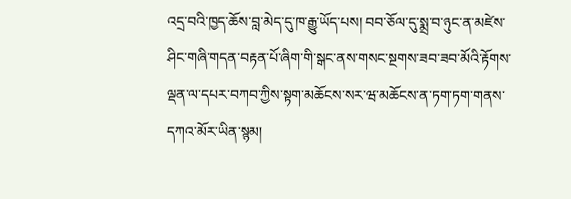འདྲ་བའི་ཁྱད་ཆོས་བླ་མེད་དུ་ཁ་རྒྱུ་ཡོད་པས། བབ་ཅོལ་དུ་སྨྲ་བ་ཉུང་ན་མཛེས་ཤིང་གཞི་གདན་བརྟན་པོ་ཞིག་གི་སྒང་ནས་གསང་སྔགས་ཟབ་ཟབ་མོའི་རྟོགས་ལྡན་ལ་དཔར་བཀབ་ཀྱིས་སྟག་མཆོངས་སར་ཝ་མཆོངས་ན་ཏག་ཏག་གནས་དཀའ་མོར་ཡིན་སྙམ།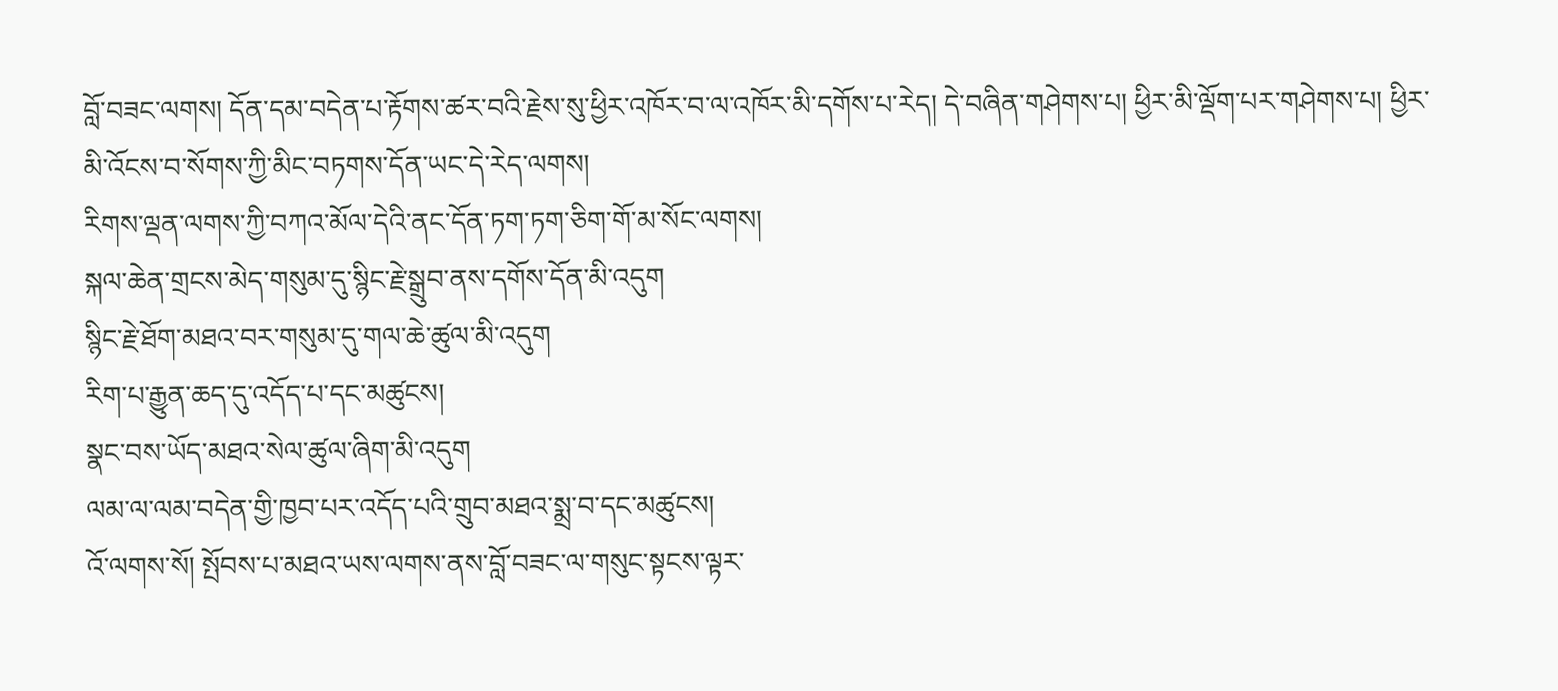བློ་བཟང་ལགས། དོན་དམ་བདེན་པ་རྟོགས་ཚར་བའི་རྗེས་སུ་ཕྱིར་འཁོར་བ་ལ་འཁོར་མི་དགོས་པ་རེད། དེ་བཞིན་གཤེགས་པ། ཕྱིར་མི་ལྡོག་པར་གཤེགས་པ། ཕྱིར་མི་འོངས་བ་སོགས་ཀྱི་མིང་བཏགས་དོན་ཡང་དེ་རེད་ལགས།
རིགས་ལྡན་ལགས་ཀྱི་བཀའ་མོལ་དེའི་ནང་དོན་ཏག་ཏག་ཅིག་གོ་མ་སོང་ལགས།
སྐལ་ཆེན་གྲངས་མེད་གསུམ་དུ་སྙིང་རྗེ་སྒྲུབ་ནས་དགོས་དོན་མི་འདུག
སྙིང་རྗེ་ཐོག་མཐའ་བར་གསུམ་དུ་གལ་ཆེ་ཚུལ་མི་འདུག
རིག་པ་རྒྱུན་ཆད་དུ་འདོད་པ་དང་མཚུངས།
སྣང་བས་ཡོད་མཐའ་སེལ་ཚུལ་ཞིག་མི་འདུག
ལམ་ལ་ལམ་བདེན་གྱི་ཁྱབ་པར་འདོད་པའི་གྲུབ་མཐའ་སྨྲ་བ་དང་མཚུངས།
འོ་ལགས་སོ། སྤོབས་པ་མཐའ་ཡས་ལགས་ནས་བློ་བཟང་ལ་གསུང་སྟངས་ལྟར་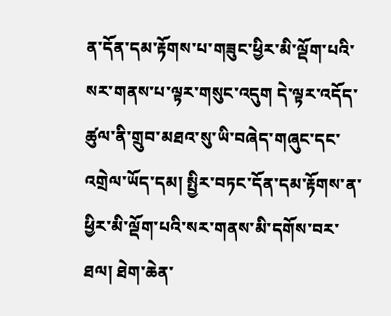ན་དོན་དམ་རྟོགས་པ་གཟུང་ཕྱིར་མི་ལྡོག་པའི་སར་གནས་པ་ལྟར་གསུང་འདུག དེ་ལྟར་འདོད་ཚུལ་ནི་གྲུབ་མཐའ་སུ་ཡི་བཞེད་གཞུང་དང་འགྲེལ་ཡོད་དམ། སྤྱིར་བཏང་དོན་དམ་རྟོགས་ན་ཕྱིར་མི་ལྡོག་པའི་སར་གནས་མི་དགོས་བར་ཐལ། ཐེག་ཆེན་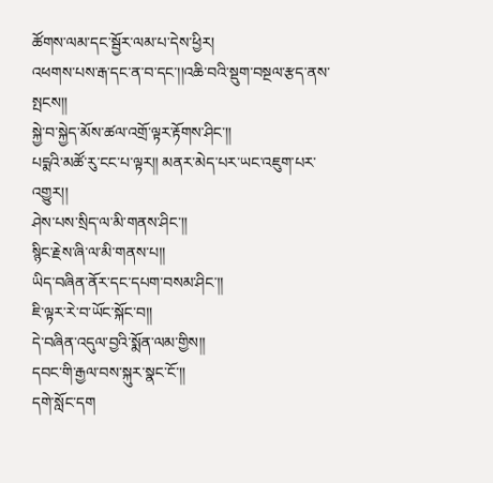ཚོགས་ལམ་དང་སྦྱོར་ལམ་པ་དེས་ཕྱིར།
འཕགས་པས་རྒ་དང་ན་བ་དང་།།འཆི་བའི་སྡུག་བསྔལ་རྩད་ནས་སྤངས།།
སྐྱེ་བ་སྐྱེད་མོས་ཚལ་འགྲོ་ལྟར་རྟོགས་ཤིང་།།
པདྨའི་མཚོ་རུ་ངང་པ་ལྟར།། མནར་མེད་པར་ཡང་འཇུག་པར་འགྱུར།།
ཤེས་པས་སྲིད་ལ་མི་གནས་ཤིང་།།
སྙིང་རྗེས་ཞི་ལ་མི་གནས་པ།།
ཡིད་བཞིན་ནོར་དང་དཔག་བསམ་ཤིང་།།
ཇི་ལྟར་རེ་བ་ཡོང་སྐོང་བ།།
དེ་བཞིན་འདུལ་བྱའི་སྨོན་ལམ་གྱིས།།
དབང་གི་རྒྱལ་བས་སྐུར་སྣང་ངོ་།།
དགེ་སློང་དག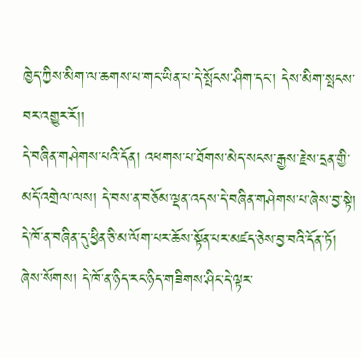ཁྱེད་ཀྱིས་མིག་ལ་ཆགས་པ་གང་ཡིན་པ་དེ་སྤོངས་ཤིག་དང་། དེས་མིག་སྤངས་བར་འགྱུར་རོ།།
དེ་བཞིན་གཤེགས་པའི་དོན། འཕགས་པ་ཐོགས་མེད་སངས་རྒྱས་རྗེས་དྲན་གྱི་
མདོ་འགྲེལ་ལས། དེ་བས་ན་བཅོམ་ལྡན་འདས་དེ་བཞིན་གཤེགས་པ་ཞེས་བྱ་སྟེ།
དེ་ཁོ་ན་བཞིན་དུ་ཕྱིན་ཅི་མ་ལོག་པར་ཆོས་སྟོན་པར་མཛད་ཅེས་བྱ་བའི་དོན་ཏོ།
ཞེས་སོགས། དེ་ཁོ་ན་ཉིད་རང་ཉིད་གཟིགས་ཤིང་དེ་ལྟར་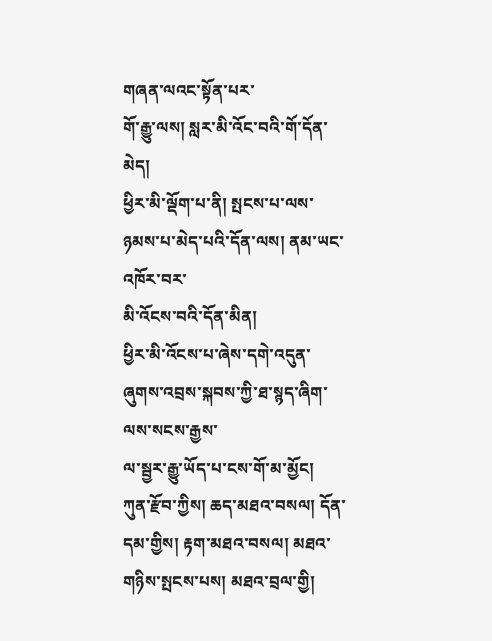གཞན་ལའང་སྟོན་པར་
གོ་རྒྱུ་ལས། སླར་མི་འོང་བའི་གོ་དོན་མེད།
ཕྱིར་མི་ལྡོག་པ་ནི། སྤངས་པ་ལས་ཉམས་པ་མེད་པའི་དོན་ལས། ནམ་ཡང་འཁོར་བར་
མི་འོངས་བའི་དོན་མིན།
ཕྱིར་མི་འོངས་པ་ཞེས་དགེ་འདུན་ཞུགས་འབྲས་སྐབས་ཀྱི་ཐ་སྙད་ཞིག་ལས་སངས་རྒྱས་
ལ་སྦྱར་རྒྱུ་ཡོད་པ་ངས་གོ་མ་མྱོང།
ཀུན་རྫོབ་ཀྱིས། ཆད་མཐའ་བསལ། དོན་དམ་གྱིས། རྟག་མཐའ་བསལ། མཐའ་གཉིས་སྤངས་པས། མཐའ་བྲལ་གྱི།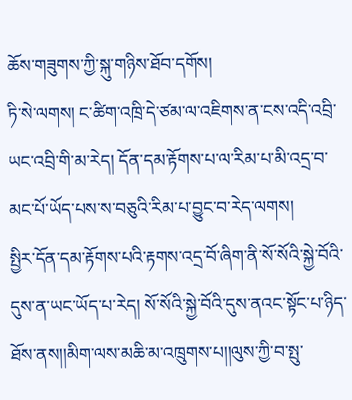ཆོས་གཟུགས་ཀྱི་སྐུ་གཉིས་ཐོབ་དགོས།
ཏི་སེ་ལགས། ང་ཚིག་འཁྲི་དེ་ཙམ་ལ་འཇིགས་ན་ངས་འདི་འབྲི་ཡང་འབྲི་གི་མ་རེད། དོན་དམ་རྟོགས་པ་ལ་རིམ་པ་མི་འདྲ་བ་མང་པོ་ཡོད་པས་ས་བཅུའི་རིམ་པ་བྱུང་བ་རེད་ལགས།
སྤྱིར་དོན་དམ་རྟོགས་པའི་རྟགས་འདྲ་བོ་ཞིག་ནི་སོ་སོའི་སྐྱེ་བོའི་དུས་ན་ཡང་ཡོད་པ་རེད། སོ་སོའི་སྐྱེ་བོའི་དུས་ནའང་སྟོང་པ་ཉིད་ཐོས་ནས།།མིག་ལས་མཆི་མ་འཁྲུགས་པ།།ལུས་ཀྱི་བ་སྤུ་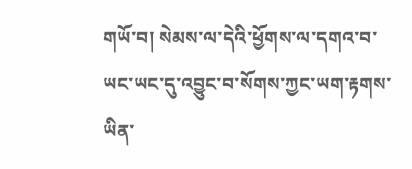གཡོ་བ། སེམས་ལ་དེའི་ཕྱོགས་ལ་དགའ་བ་ཡང་ཡང་དུ་འབྱུང་བ་སོགས་ཀྱང་ཡག་རྟགས་ཡིན་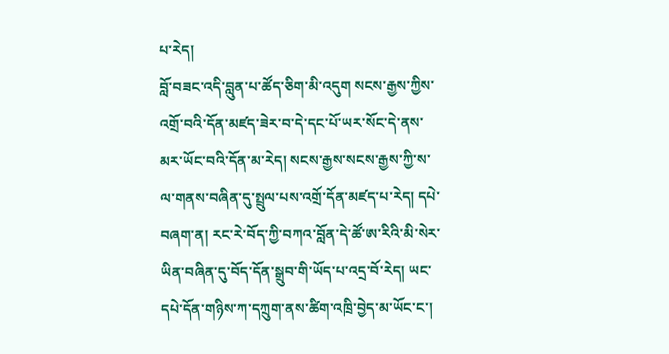པ་རེད།
བློ་བཟང་འདི་བླུན་པ་ཚོད་ཅིག་མི་འདུག སངས་རྒྱས་ཀྱིས་འགྲོ་བའི་དོན་མཛད་ཟེར་བ་དེ་དང་པོ་ཡར་སོང་དེ་ནས་མར་ཡོང་བའི་དོན་མ་རེད། སངས་རྒྱས་སངས་རྒྱས་ཀྱི་ས་ལ་གནས་བཞིན་དུ་སྤྲུལ་པས་འགྲོ་དོན་མཛད་པ་རེད། དཔེ་བཞག་ན། རང་རེ་བོད་ཀྱི་བཀའ་བློན་དེ་ཚོ་ཨ་རིའི་མི་སེར་ཡིན་བཞིན་དུ་བོད་དོན་སྒྲུབ་གི་ཡོད་པ་འདྲ་བོ་རེད། ཡང་དཔེ་དོན་གཉིས་ཀ་དཀྲུག་ནས་ཚིག་འཁྲི་བྱེད་མ་ཡོང་ང་།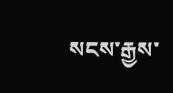སངས་རྒྱས་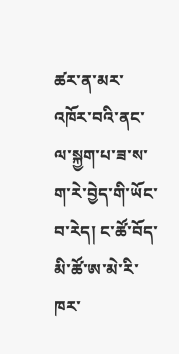ཚར་ན་མར་འཁོར་བའི་ནང་ལ་སྐྱག་པ་ཟ་ས་ག་རེ་བྱེད་གི་ཡོང་བ་རེད། ང་ཚོ་བོད་མི་ཚོ་ཨ་མེ་རི་ཁར་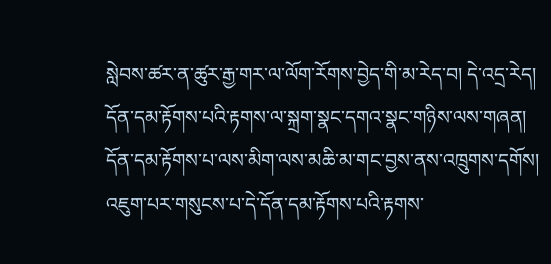སླེབས་ཚར་ན་ཚུར་རྒྱ་གར་ལ་ལོག་རོགས་བྱེད་གི་མ་རེད་བ། དེ་འདྲ་རེད།
དོན་དམ་རྟོགས་པའི་རྟགས་ལ་སྐྲག་སྣང་དགའ་སྣང་གཉིས་ལས་གཞན།
དོན་དམ་རྟོགས་པ་ལས་མིག་ལས་མཆི་མ་གང་བྱས་ནས་འཁྲུགས་དགོས།
འཇུག་པར་གསུངས་པ་དེ་དོན་དམ་རྟོགས་པའི་རྟགས་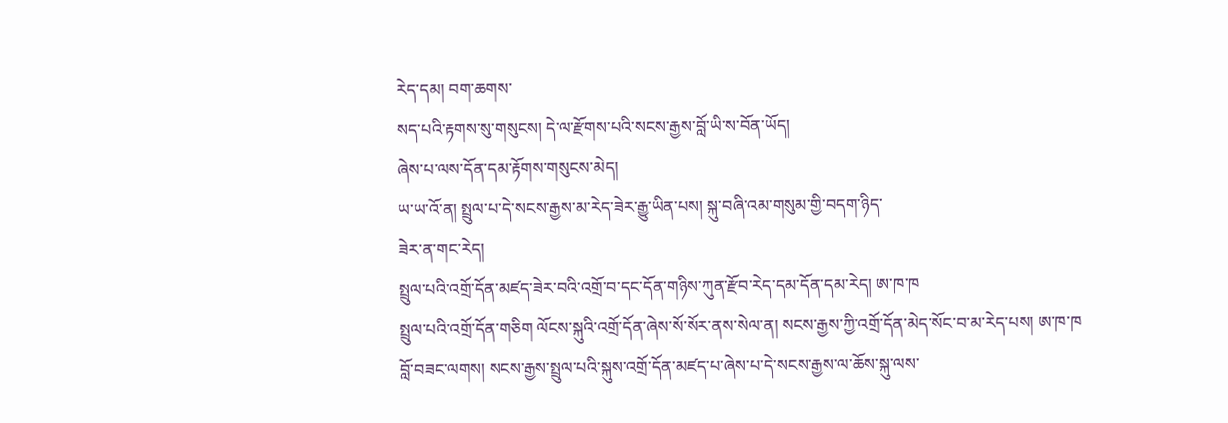རེད་དམ། བག་ཆགས་
སད་པའི་རྟགས་སུ་གསུངས། དེ་ལ་རྫོགས་པའི་སངས་རྒྱས་བློ་ཡི་ས་བོན་ཡོད།
ཞེས་པ་ལས་དོན་དམ་རྟོགས་གསུངས་མེད།
ཡ་ཡ་འོ་ན། སྤྲུལ་པ་དེ་སངས་རྒྱས་མ་རེད་ཟེར་རྒྱུ་ཡིན་པས། སྐུ་བཞི་འམ་གསུམ་གྱི་བདག་ཉིད་
ཟེར་ན་གང་རེད།
སྤྲུལ་པའི་འགྲོ་དོན་མཛད་ཟེར་བའི་འགྲོ་བ་དང་དོན་གཉིས་ཀུན་རྫོབ་རེད་དམ་དོན་དམ་རེད། ཨ་ཁ་ཁ
སྤྲུལ་པའི་འགྲོ་དོན་གཅིག ལོངས་སྐུའི་འགྲོ་དོན་ཞེས་སོ་སོར་ནས་སེལ་ན། སངས་རྒྱས་ཀྱི་འགྲོ་དོན་མེད་སོང་བ་མ་རེད་པས། ཨ་ཁ་ཁ
བློ་བཟང་ལགས། སངས་རྒྱས་སྤྲུལ་པའི་སྐུས་འགྲོ་དོན་མཛད་པ་ཞེས་པ་དེ་སངས་རྒྱས་ལ་ཆོས་སྐུ་ལས་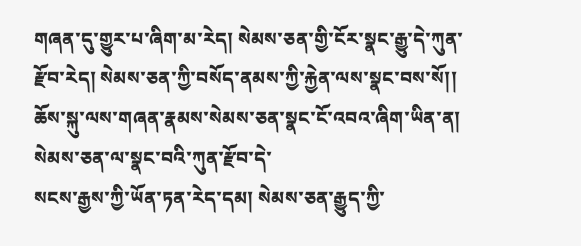གཞན་དུ་གྱུར་པ་ཞིག་མ་རེད། སེམས་ཅན་གྱི་ངོར་སྣང་རྒྱུ་དེ་ཀུན་རྫོབ་རེད། སེམས་ཅན་ཀྱི་བསོད་ནམས་ཀྱི་རྐྱེན་ལས་སྣང་བས་སོ།།
ཆོས་སྐུ་ལས་གཞན་རྣམས་སེམས་ཅན་སྣང་ངོ་འབའ་ཞིག་ཡིན་ན། སེམས་ཅན་ལ་སྣང་བའི་ཀུན་རྫོབ་དེ་
སངས་རྒྱས་ཀྱི་ཡོན་ཏན་རེད་དམ། སེམས་ཅན་རྒྱུད་ཀྱི་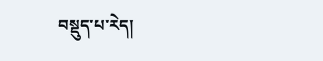བསྡུད་པ་རེད།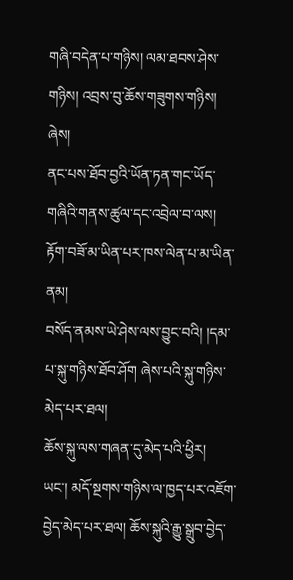གཞི་བདེན་པ་གཉིས། ལམ་ཐབས་ཤེས་གཉིས། འབྲས་བུ་ཆོས་གཟུགས་གཉིས། ཞེས།
ནང་པས་ཐོབ་བྱའི་ཡོན་ཏན་གང་ཡོད་གཞིའི་གནས་ཚུལ་དང་འབྲེལ་བ་ལས།
རྟོག་བཟོ་མ་ཡིན་པར་ཁས་ལེན་པ་མ་ཡིན་ནམ།
བསོད་ནམས་ཡེ་ཤེས་ལས་བྱུང་བའི། །དམ་པ་སྐུ་གཉིས་ཐོབ་ཤོག ཞེས་པའི་སྐུ་གཉིས་མེད་པར་ཐལ།
ཆོས་སྐུ་ལས་གཞན་དུ་མེད་པའི་ཕྱིར།
ཡང་། མདོ་སྔགས་གཉིས་ལ་ཁྱད་པར་འཇོག་བྱེད་མེད་པར་ཐལ། ཆོས་སྐུའི་རྒྱུ་སྒྲུབ་བྱེད་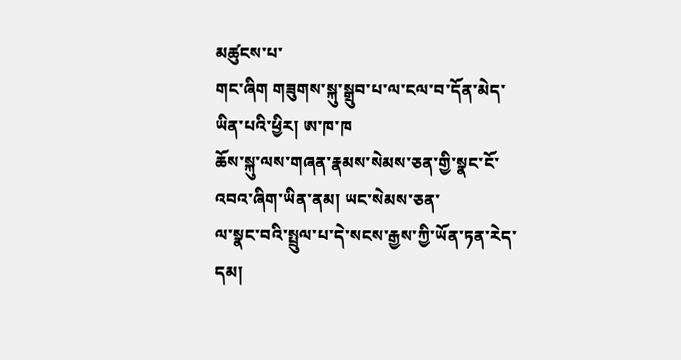མཚུངས་པ་
གང་ཞིག གཟུགས་སྐུ་སྒྲུབ་པ་ལ་ངལ་བ་དོན་མེད་ཡིན་པའི་ཕྱིར། ཨ་ཁ་ཁ
ཆོས་སྐུ་ལས་གཞན་རྣམས་སེམས་ཅན་གྱི་སྣང་ངོ་འབའ་ཞིག་ཡིན་ནམ། ཡང་སེམས་ཅན་
ལ་སྣང་བའི་སྤྲུལ་པ་དེ་སངས་རྒྱས་ཀྱི་ཡོན་ཏན་རེད་དམ།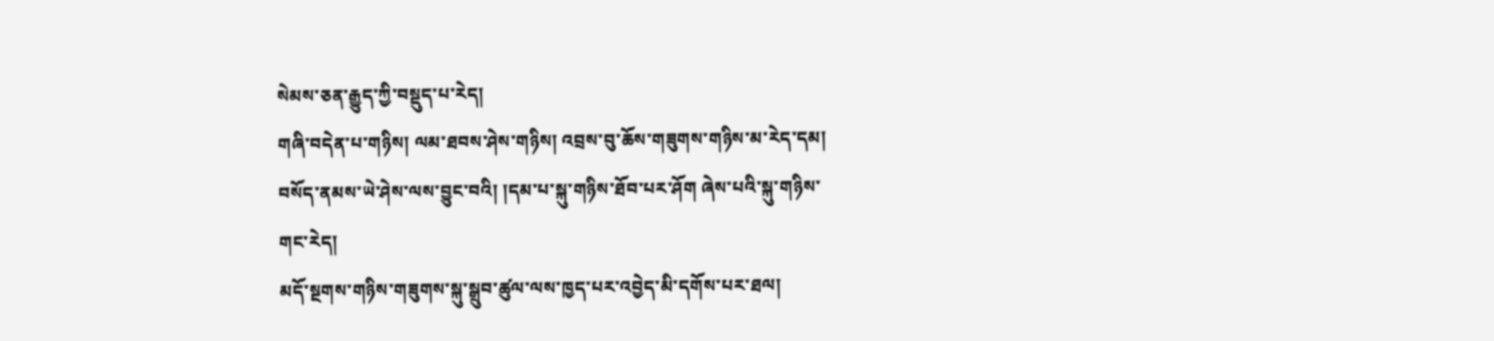སེམས་ཅན་རྒྱུད་ཀྱི་བསྡུད་པ་རེད།
གཞི་བདེན་པ་གཉིས། ལམ་ཐབས་ཤེས་གཉིས། འབྲས་བུ་ཆོས་གཟུགས་གཉིས་མ་རེད་དམ།
བསོད་ནམས་ཡེ་ཤེས་ལས་བྱུང་བའི། །དམ་པ་སྐུ་གཉིས་ཐོབ་པར་ཤོག ཞེས་པའི་སྐུ་གཉིས་
གང་རེད།
མདོ་སྔགས་གཉིས་གཟུགས་སྐུ་སྒྲུབ་ཚུལ་ལས་ཁྱད་པར་འབྱེད་མི་དགོས་པར་ཐལ།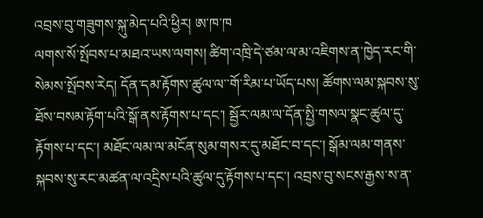འབྲས་བུ་གཟུགས་སྐུ་མེད་པའི་ཕྱིར། ཨ་ཁ་ཁ
ལགས་སོ་སྤོབས་པ་མཐའ་ཡས་ལགས། ཚིག་འཁྲི་དེ་ཙམ་ལ་མ་འཇིགས་ན་ཁྱེད་རང་གི་སེམས་སྤོབས་རེད། དོན་དམ་རྟོགས་ཚུལ་ལ་་གོ་རིམ་པ་ཡོད་པས། ཚོགས་ལམ་སྐབས་སུ་ཐོས་བསམ་རྟོག་པའི་སྒོ་ནས་རྟོགས་པ་དང་། སྦྱོར་ལམ་ལ་དོན་སྤྱི་གསལ་སྣང་ཚུལ་དུ་རྟོགས་པ་དང་། མཐོང་ལམ་ལ་མངོན་སུམ་གསར་དུ་མཐོང་བ་དང་། སྒོམ་ལམ་གནས་སྐབས་སུ་རང་མཚན་ལ་འདྲིས་པའི་ཚུལ་དུ་རྟོགས་པ་དང་། འབྲས་བུ་སངས་རྒྱས་ས་ན་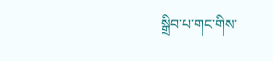སྒྲིབ་པ་གང་གིས་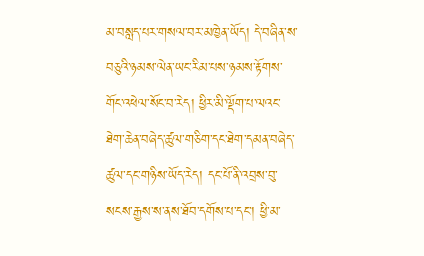མ་བསླད་པར་གསལ་བར་མཁྱེན་ཡོད། དེ་བཞིན་ས་བཅུའི་ཉམས་ལེན་ཡང་རིམ་པས་ཉམས་རྟོགས་གོང་འཕེལ་སོང་བ་རེད། ཕྱིར་མི་ལྡོག་པ་ལའང་ཐེག་ཆེན་བཞེད་ཚུལ་གཅིག་དང་ཐེག་དམན་བཞེད་ཚུལ་དང་གཉིས་ཡོད་རེད། དང་པོ་ནི་འབྲས་བུ་སངས་རྒྱས་ས་ནས་ཐོབ་དགོས་པ་དང་། ཕྱི་མ་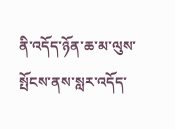ནི་འདོད་ཉོན་ཆ་མ་ལུས་སྤོངས་ནས་སླར་འདོད་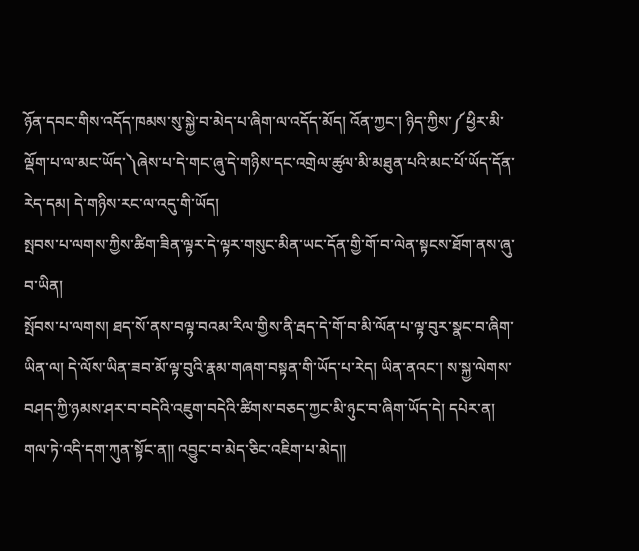ཉོན་དབང་གིས་འདོད་ཁམས་སུ་སྐྱེ་བ་མེད་པ་ཞིག་ལ་འདོད་མོད། འོན་ཀྱང་། ཉིད་ཀྱིས་༼ཕྱིར་མི་ལྡོག་པ་ལ་མང་ཡོད་༽ཞེས་པ་དེ་གང་ཞུ་དེ་གཉིས་དང་འགྲེལ་ཚུལ་མི་མཐུན་པའི་མང་པོ་ཡོད་དོན་རེད་དམ། དེ་གཉིས་རང་ལ་འདུ་གི་ཡོད།
སྤབས་པ་ལགས་ཀྱིས་ཚིག་ཟིན་ལྟར་དེ་ལྟར་གསུང་མིན་ཡང་དོན་གྱི་གོ་བ་ལེན་སྟངས་ཐོག་ནས་ཞུ་བ་ཡིན།
སྤོབས་པ་ལགས། ཐད་སོ་ནས་བལྟ་བའམ་རིལ་གྱིས་ནི་རྦད་དེ་གོ་བ་མི་ལོན་པ་ལྟ་བུར་སྣང་བ་ཞིག་ཡིན་ལ། དེ་ལོས་ཡིན་ཟབ་མོ་ལྟ་བུའི་རྣམ་གཞག་བསྟན་གི་ཡོད་པ་རེད། ཡིན་ནའང་། ས་སྐྱ་ལེགས་བཤད་ཀྱི་ཉམས་ཤར་བ་བདེའི་འཇུག་བདེའི་ཚིགས་བཅད་ཀྱང་མི་ཉུང་བ་ཞིག་ཡོད་དེ། དཔེར་ན།
གལ་ཏེ་འདི་དག་ཀུན་སྟོང་ན༎ འབྱུང་བ་མེད་ཅིང་འཇིག་པ་མེད༎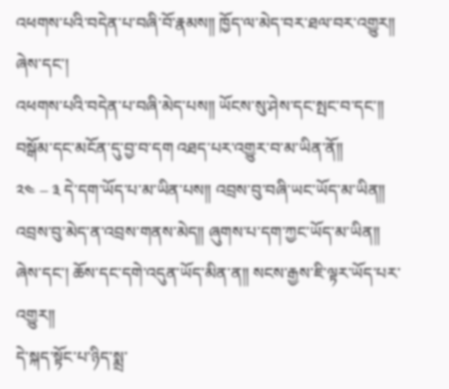འཕགས་པའི་བདེན་པ་བཞི་བོ་རྣམས༎ ཁྱོད་ལ་མེད་བར་ཐལ་བར་འགྱུར༎
ཞེས་དང་།
འཕགས་པའི་བདེན་པ་བཞི་མེད་པས༎ ཡོངས་སུ་ཤེས་དང་སྤང་བ་དང་༎
བསྒོམ་དང་མངོན་དུ་བྱ་བ་དག འཐད་པར་འགྱུར་བ་མ་ཡིན་ནོ༎
༢༤ – ༣ དེ་དག་ཡོད་པ་མ་ཡིན་པས༎ འབྲས་བུ་བཞི་ཡང་ཡོད་མ་ཡིན༎
འབྲས་བུ་མེད་ན་འབྲས་གནས་མེད༎ ཞུགས་པ་དག་ཀྱང་ཡོད་མ་ཡིན༎
ཞེས་དང་། ཆོས་དང་དགེ་འདུན་ཡོད་མིན་ན༎ སངས་རྒྱས་ཇི་ལྟར་ཡོད་པར་འགྱུར༎
དེ་སྐད་སྟོང་པ་ཉིད་སྨྲ་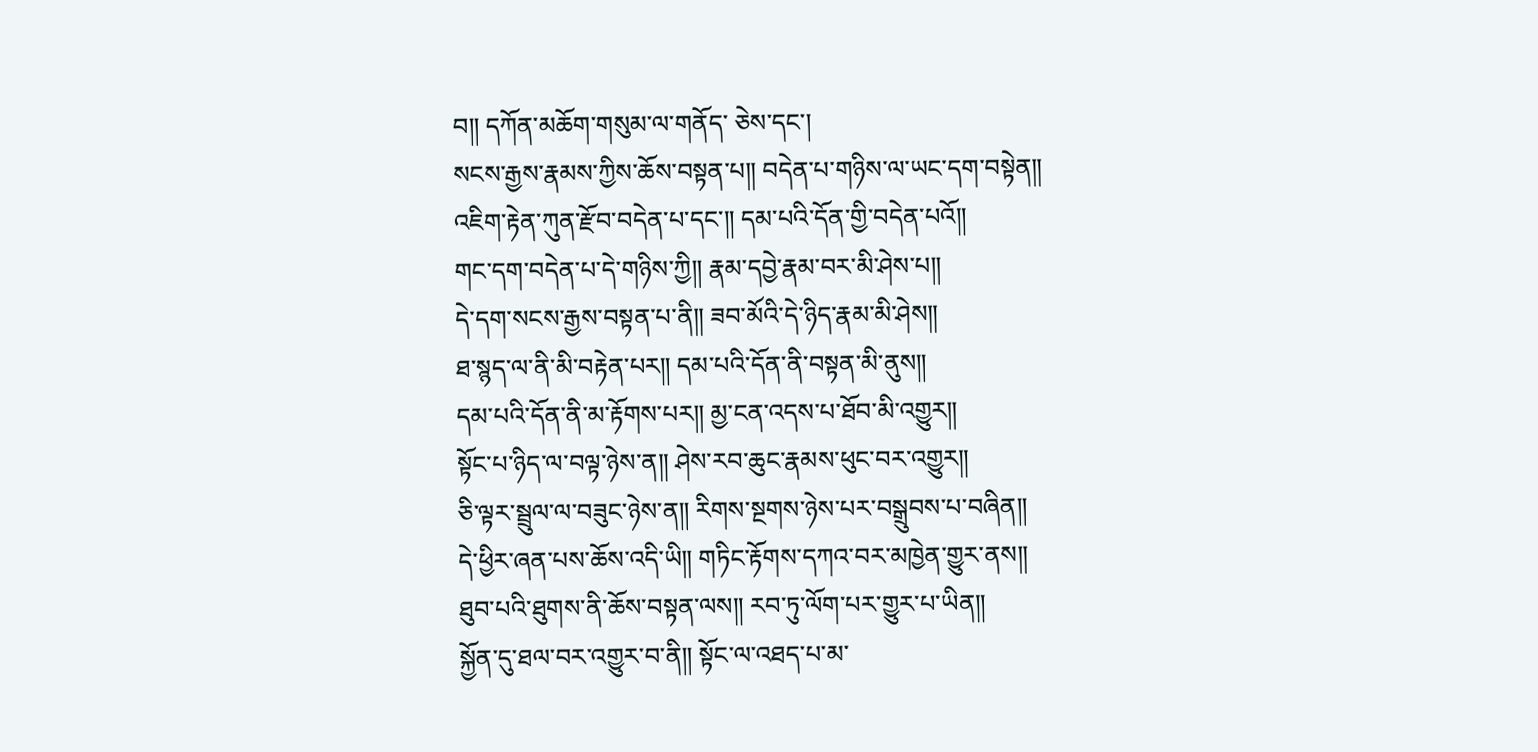བ༎ དཀོན་མཆོག་གསུམ་ལ་གནོད་ ཅེས་དང་།
སངས་རྒྱས་རྣམས་ཀྱིས་ཆོས་བསྟན་པ༎ བདེན་པ་གཉིས་ལ་ཡང་དག་བསྟེན༎
འཇིག་རྟེན་ཀུན་རྫོབ་བདེན་པ་དང་༎ དམ་པའི་དོན་གྱི་བདེན་པའོ༎
གང་དག་བདེན་པ་དེ་གཉིས་ཀྱི༎ རྣམ་དབྱེ་རྣམ་བར་མི་ཤེས་པ༎
དེ་དག་སངས་རྒྱས་བསྟན་པ་ནི༎ ཟབ་མོའི་དེ་ཉིད་རྣམ་མི་ཤེས༎
ཐ་སྙད་ལ་ནི་མི་བརྟེན་པར༎ དམ་པའི་དོན་ནི་བསྟན་མི་ནུས༎
དམ་པའི་དོན་ནི་མ་རྟོགས་པར༎ མྱ་ངན་འདས་པ་ཐོབ་མི་འགྱུར༎
སྟོང་པ་ཉིད་ལ་བལྟ་ཉེས་ན༎ ཤེས་རབ་ཆུང་རྣམས་ཕུང་བར་འགྱུར༎
ཅི་ལྟར་སྦྲུལ་ལ་བཟུང་ཉེས་ན༎ རིགས་སྔགས་ཉེས་པར་བསྒྲུབས་པ་བཞིན༎
དེ་ཕྱིར་ཞན་པས་ཆོས་འདི་ཡི༎ གཏིང་རྟོགས་དཀའ་བར་མཁྱེན་གྱུར་ནས༎
ཐུབ་པའི་ཐུགས་ནི་ཆོས་བསྟན་ལས༎ རབ་ཏུ་ལོག་པར་གྱུར་པ་ཡིན༎
སྐྱོན་དུ་ཐལ་བར་འགྱུར་བ་ནི༎ སྟོང་ལ་འཐད་པ་མ་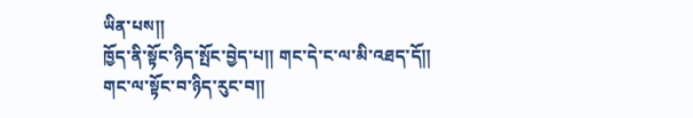ཡིན་པས༎
ཁྱོད་ནི་སྟོང་ཉིད་སྤོང་བྱེད་པ༎ གང་དེ་ང་ལ་མི་འཐད་དོ༎
གང་ལ་སྟོང་བ་ཉིད་རུང་བ༎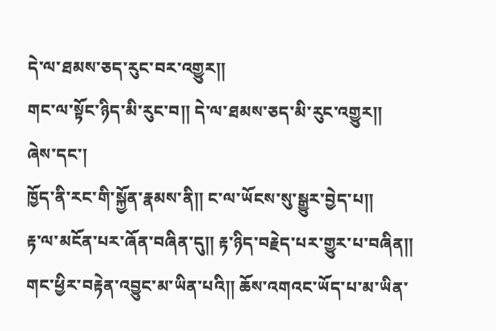དེ་ལ་ཐམས་ཅད་རུང་བར་འགྱུར༎
གང་ལ་སྟོང་ཉིད་མི་རུང་བ༎ དེ་ལ་ཐམས་ཅད་མི་རུང་འགྱུར༎
ཞེས་དང་།
ཁྱོད་ནི་རང་གི་སྐྱོན་རྣམས་ནི༎ ང་ལ་ཡོངས་སུ་སྒྱུར་བྱེད་པ༎
རྟ་ལ་མངོན་པར་ཞོན་བཞིན་དུ༎ རྟ་ཉིད་བརྗེད་པར་གྱུར་པ་བཞིན༎
གང་ཕྱིར་བརྟེན་འབྱུང་མ་ཡིན་པའི༎ ཆོས་འགའང་ཡོད་པ་མ་ཡིན་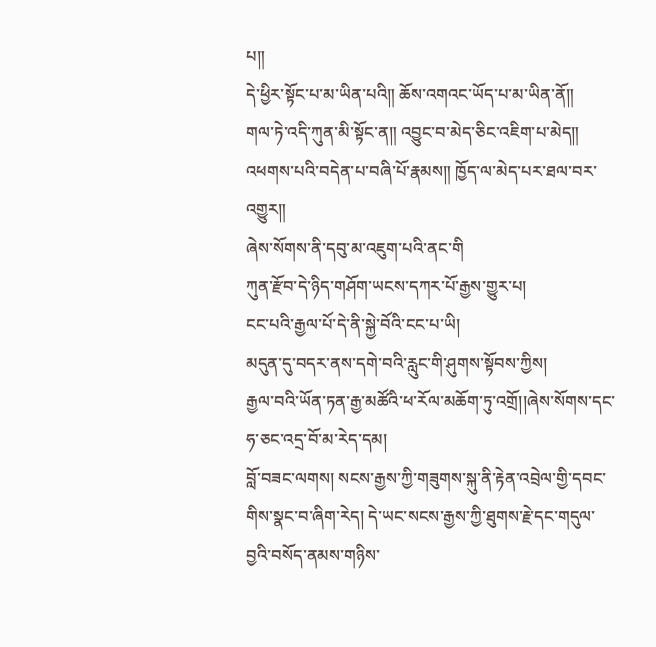པ༎
དེ་ཕྱིར་སྟོང་པ་མ་ཡིན་པའི༎ ཆོས་འགའང་ཡོད་པ་མ་ཡིན་ནོ༎
གལ་ཏེ་འདི་ཀུན་མི་སྟོང་ན༎ འབྱུང་བ་མེད་ཅིང་འཇིག་པ་མེད༎
འཕགས་པའི་བདེན་པ་བཞི་པོ་རྣམས༎ ཁྱོད་ལ་མེད་པར་ཐལ་བར་འགྱུར༎
ཞེས་སོགས་ནི་དབུ་མ་འཇུག་པའི་ནང་གི
ཀུན་རྫོབ་དེ་ཉིད་གཤོག་ཡངས་དཀར་པོ་རྒྱས་གྱུར་པ།
ངང་པའི་རྒྱལ་པོ་དེ་ནི་སྐྱེ་བོའི་ངང་པ་ཡི།
མདུན་དུ་བདར་ནས་དགེ་བའི་རླུང་གི་ཤུགས་སྟོབས་ཀྱིས།
རྒྱལ་བའི་ཡོན་ཏན་རྒྱ་མཚོའི་ཕ་རོལ་མཆོག་ཏུ་འགྲོ།།ཞེས་སོགས་དང་ཧ་ཅང་འདྲ་བོ་མ་རེད་དམ།
བློ་བཟང་ལགས། སངས་རྒྱས་ཀྱི་གཟུགས་སྐུ་ནི་རྟེན་འབྲེལ་གྱི་དབང་གིས་སྣང་བ་ཞིག་རེད། དེ་ཡང་སངས་རྒྱས་ཀྱི་ཐུགས་རྗེ་དང་གདུལ་བྱའི་བསོད་ནམས་གཉིས་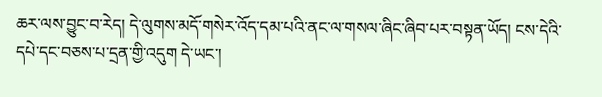ཆར་ལས་བྱུང་བ་རེད། དེ་ལུགས་མདོ་གསེར་འོད་དམ་པའི་ནང་ལ་གསལ་ཞིང་ཞིབ་པར་བསྟན་ཡོད། ངས་དེའི་དཔེ་དང་བཅས་པ་དྲན་གྱི་འདུག དེ་ཡང་།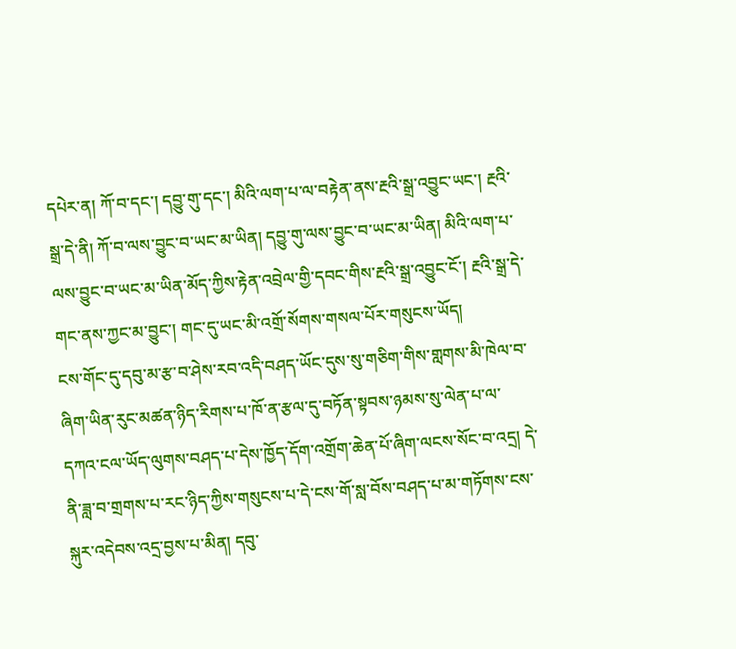དཔེར་ན། ཀོ་བ་དང་། དབྱུ་གུ་དང་། མིའི་ལག་པ་ལ་བརྟེན་ནས་རྔའི་སྒྲ་འབྱུང་ཡང་། རྔའི་སྒྲ་དེ་ནི། ཀོ་བ་ལས་བྱུང་བ་ཡང་མ་ཡིན། དབྱུ་གུ་ལས་བྱུང་བ་ཡང་མ་ཡིན། མིའི་ལག་པ་ལས་བྱུང་བ་ཡང་མ་ཡིན་མོད་ཀྱིས་རྟེན་འབྲེལ་གྱི་དབང་གིས་རྔའི་སྒྲ་འབྱུང་ངོ་། རྔའི་སྒྲ་དེ་གང་ནས་ཀྱང་མ་བྱུང་། གང་དུ་ཡང་མི་འགྲོ་སོགས་གསལ་པོར་གསུངས་ཡོད།
ངས་གོང་དུ་དབུ་མ་རྩ་བ་ཤེས་རབ་འདི་བཤད་ཡོང་དུས་སུ་གཅིག་གིས་གླགས་མི་ཁེལ་བ་ཞིག་ཡིན་རུང་མཚན་ཉིད་རིགས་པ་ཁོ་ན་རྩལ་དུ་བཏོན་སྟབས་ཉམས་སུ་ལེན་པ་ལ་དཀའ་ངལ་ཡོད་ལུགས་བཤད་པ་དེས་ཁྱོད་དོག་འགྲོག་ཆེན་པོ་ཞིག་ལངས་སོང་བ་འདྲ། དེ་ནི་ཟླ་བ་གྲགས་པ་རང་ཉིད་ཀྱིས་གསུངས་པ་དེ་ངས་གོ་སླ་བོས་བཤད་པ་མ་གཏོགས་ངས་སྐུར་འདེབས་འདྲ་བྱས་པ་མིན། དབུ་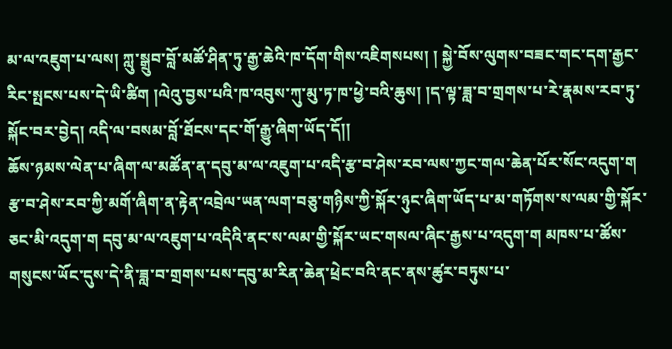མ་ལ་འཇུག་པ་ལས། ཀླུ་སྒྲུབ་བློ་མཚོ་ཤིན་ཏུ་རྒྱ་ཆེའི་ཁ་དོག་གིས་འཇིགསཔས། ། སྐྱེ་བོས་ལུགས་བཟང་གང་དག་རྒྱང་རིང་སྤངས་པས་དེ་ཡི་ཚིག །ལེའུ་བྱས་པའི་ཁ་འབུས་ཀུ་མུ་ཏ་ཁ་ཕྱེ་བའི་ཆུས། །ད་ལྟ་ཟླ་བ་གྲགས་པ་རེ་རྣམས་རབ་ཏུ་སྐོང་བར་བྱེད། འདི་ལ་བསམ་བློ་ཐོངས་དང་གོ་རྒྱུ་ཞིག་ཡོད་དོ།།
ཆོས་ཉམས་ལེན་པ་ཞིག་ལ་མཚོན་ན་དབུ་མ་ལ་འཇུག་པ་འདི་རྩ་བ་ཤེས་རབ་ལས་ཀྱང་གལ་ཆེན་པོར་སོང་འདུག་ག རྩ་བ་ཤེས་རབ་ཀྱི་མགོ་ཞིག་ན་རྟེན་འབྲེལ་ཡན་ལག་བཅུ་གཉིས་ཀྱི་སྐོར་ཉུང་ཞིག་ཡོད་པ་མ་གཏོགས་ས་ལམ་གྱི་སྐོར་ཅང་མི་འདུག་ག དབུ་མ་ལ་འཇུག་པ་འདིའི་ནང་ས་ལམ་གྱི་སྐོར་ཡང་གསལ་ཞིང་རྒྱས་པ་འདུག་ག མཁས་པ་ཚོས་གསུངས་ཡོང་དུས་དེ་ནི་ཟླ་བ་གྲགས་པས་དབུ་མ་རིན་ཆེན་ཕྲེང་བའི་ནང་ནས་ཚུར་བཏུས་པ་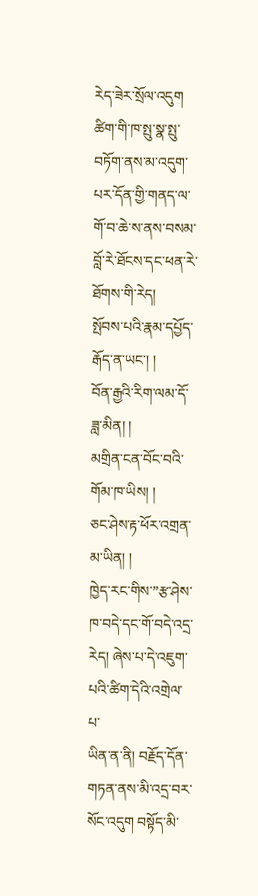རེད་ཟེར་སྲོལ་འདུག ཚིག་གི་ཁ་སྤུ་སྣ་སྤུ་བཏོག་ནས་མ་འདུག་པར་དོན་གྱི་གནད་ལ་གོ་བ་ཆེ་ས་ནས་བསམ་བློ་རེ་ཐོངས་དང་ཕན་རེ་ཐོགས་གི་རེད།
སྤོབས་པའི་རྣམ་དཔྱོད་རྒོད་ན་ཡང་། །
བོན་རྒྱའི་རིག་ལམ་དོ་ཟླ་མིན། །
མགྲིན་ངན་བོང་བའི་གོམ་ཁ་ཡིས། །
ཅང་ཤེས་རྟ་ཕོར་འགྲན་མ་ཡིན། །
ཁྱེད་རང་གིས་”རྩ་ཤེས་ཁ་བདེ་དང་གོ་བདེ་འདྲ་རེད། ཞེས་པ་དེ་འཇུག་པའི་ཚིག་དེའི་འགྲེལ་པ་
ཡིན་ན་ནི། བརྗོད་དོན་གཏན་ནས་མི་འདྲ་བར་སོང་འདུག བསྟོད་མི་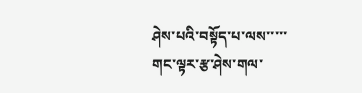ཤེས་པའི་བསྟོད་པ་ལས་་་་་
གང་ལྟར་རྩ་ཤེས་གལ་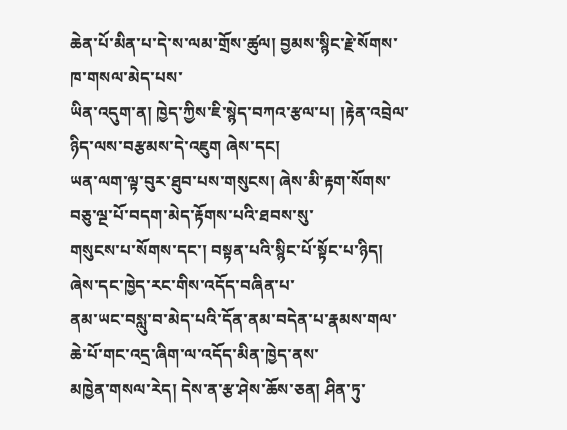ཆེན་པོ་མིན་པ་དེ་ས་ལམ་གྲོས་ཚུལ། བྱམས་སྙིང་རྗེ་སོགས་ཁ་གསལ་མེད་པས་
ཡིན་འདུག་ན། ཁྱེད་ཀྱིས་ཇི་སྙེད་བཀའ་རྩལ་པ། །རྟེན་འབྲེལ་ཉིད་ལས་བརྩམས་དེ་འཇུག ཞེས་དང།
ཡན་ལག་ལྟ་བུར་ཐུབ་པས་གསུངས། ཞེས་མི་རྟག་སོགས་བཅུ་ལྔ་པོ་བདག་མེད་རྟོགས་པའི་ཐབས་སུ་
གསུངས་པ་སོགས་དང་། བསྟན་པའི་སྙིང་པོ་སྟོང་པ་ཉིད། ཞེས་དང་ཁྱེད་རང་གིས་འདོད་བཞིན་པ་
ནམ་ཡང་བསླུ་བ་མེད་པའི་དོན་ནམ་བདེན་པ་རྣམས་གལ་ཆེ་པོ་གང་འདྲ་ཞིག་ལ་འདོད་མིན་ཁྱེད་ནས་
མཁྱེན་གསལ་རེད། དེས་ན་རྩ་ཤེས་ཆོས་ཅན། ཤིན་ཏུ་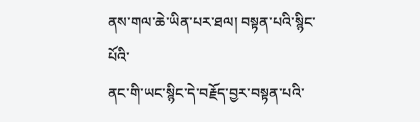ནས་གལ་ཆེ་ཡིན་པར་ཐལ། བསྟན་པའི་སྙིང་པོའི་
ནང་གི་ཡང་སྙིང་དེ་བརྗོད་བྱར་བསྟན་པའི་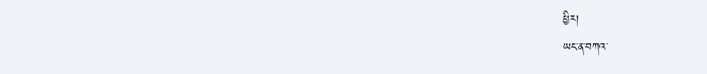ཕྱིར།
ཡང་ན་བཀའ་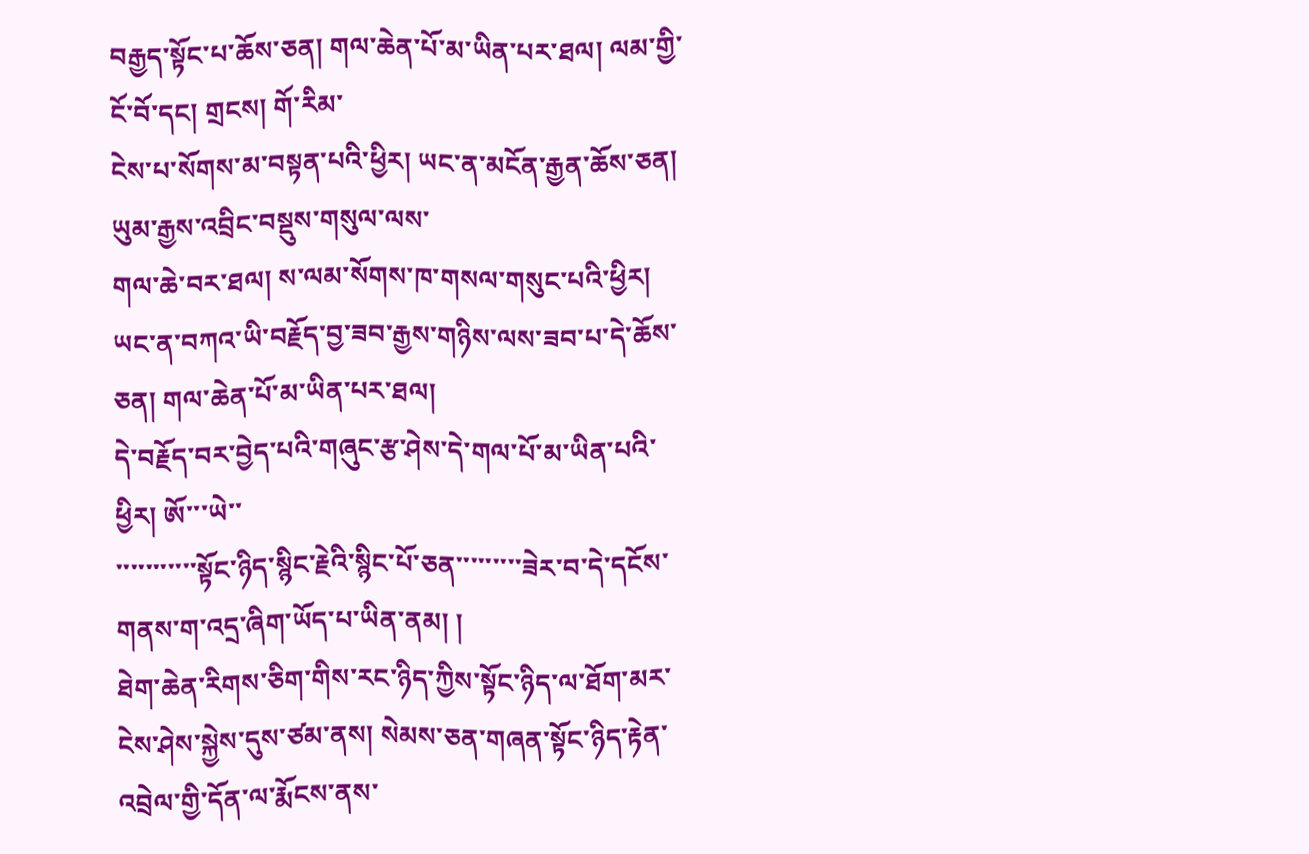བརྒྱད་སྟོང་པ་ཆོས་ཅན། གལ་ཆེན་པོ་མ་ཡིན་པར་ཐལ། ལམ་གྱི་ངོ་བོ་དང། གྲངས། གོ་རིམ་
ངེས་པ་སོགས་མ་བསྟན་པའི་ཕྱིར། ཡང་ན་མངོན་རྒྱན་ཆོས་ཅན། ཡུམ་རྒྱས་འབྲིང་བསྡུས་གསུལ་ལས་
གལ་ཆེ་བར་ཐལ། ས་ལམ་སོགས་ཁ་གསལ་གསུང་པའི་ཕྱིར།
ཡང་ན་བཀའ་ཡི་བརྗོད་བྱ་ཟབ་རྒྱས་གཉིས་ལས་ཟབ་པ་དེ་ཆོས་ཅན། གལ་ཆེན་པོ་མ་ཡིན་པར་ཐལ།
དེ་བརྗོད་བར་བྱེད་པའི་གཞུང་རྩ་ཤེས་དེ་གལ་པོ་མ་ཡིན་པའི་ཕྱིར། ཨོ་་་ཡེ་་
་་་་་་་་་་་སྟོང་ཉིད་སྙིང་རྗེའི་སྙིང་པོ་ཅན་་་་་་་་་ཟེར་བ་དེ་དངོས་གནས་ག་འདྲ་ཞིག་ཡོད་པ་ཡིན་ནམ། །
ཐེག་ཆེན་རིགས་ཅིག་གིས་རང་ཉིད་ཀྱིས་སྟོང་ཉིད་ལ་ཐོག་མར་ངེས་ཤེས་སྐྱེས་དུས་ཙམ་ནས། སེམས་ཅན་གཞན་སྟོང་ཉིད་རྟེན་འབྲེལ་གྱི་དོན་ལ་རྨོངས་ནས་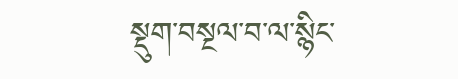སྡུག་བསྔལ་བ་ལ་སྙིང་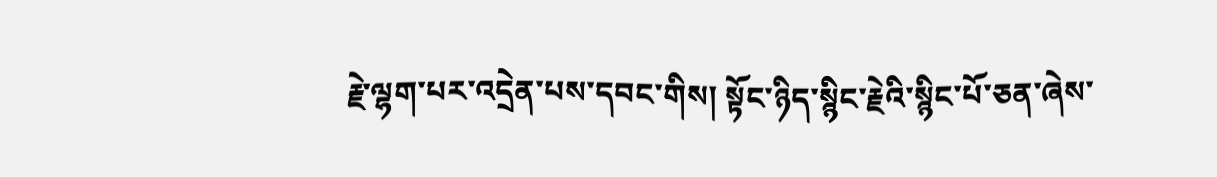རྗེ་ལྷག་པར་འདྲེན་པས་དབང་གིས། སྟོང་ཉིད་སྙིང་རྗེའི་སྙིང་པོ་ཅན་ཞེས་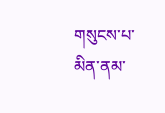གསུངས་པ་མིན་ནམ་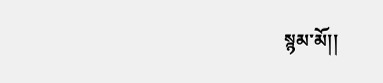སྙམ་མོ།།